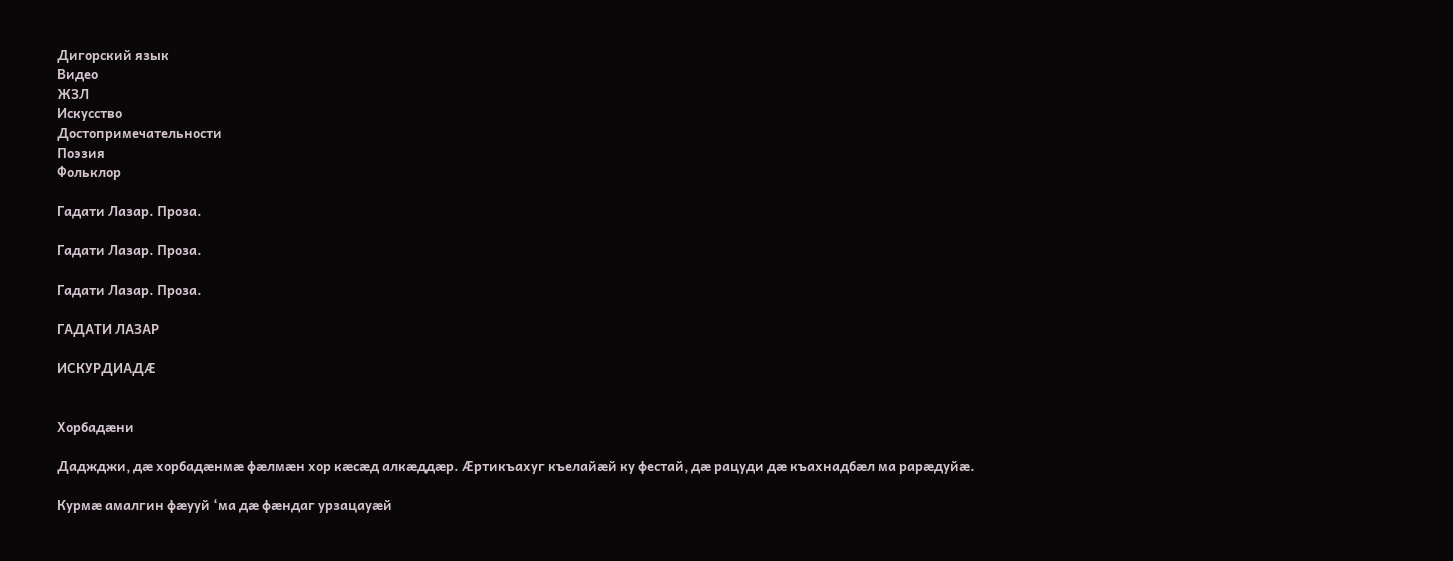Дигорский язык
Видео
ЖЗЛ
Искусство
Достопримечательности
Поэзия
Фольклор

Гадати Лазар. Проза.

Гадати Лазар. Проза.

Гадати Лазар. Проза.

ГАДАТИ ЛАЗАР

ИСКУРДИАДÆ


Хорбадæни

Даджджи, дæ хорбадæнмæ фæлмæн хор кæсæд алкæддæр. Æртикъахуг къелайæй ку фестай, дæ рацуди дæ къахнадбæл ма рарæдуйæ.

Курмæ амалгин фæууй ‘ма дæ фæндаг урзацауæй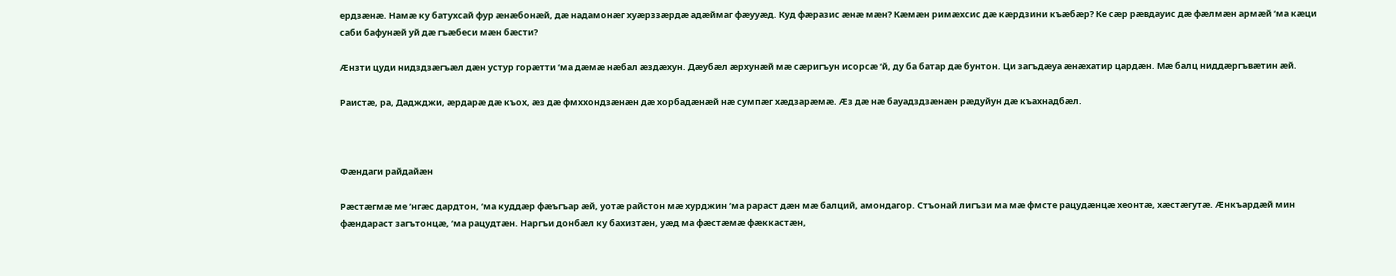ердзæнæ. Намæ ку батухсай фур æнæбонæй, дæ надамонæг хуæрззæрдæ адæймаг фæууæд. Куд фæразис æнæ мæн? Кæмæн римæхсис дæ кæрдзини къæбæр? Ке сæр рæвдауис дæ фæлмæн армæй ‘ма кæци саби бафунæй уй дæ гъæбеси мæн бæсти?

Æнзти цуди нидздзæгъæл дæн устур горæтти ‘ма дæмæ нæбал æздæхун. Дæубæл æрхунæй мæ сæригъун исорсæ ‘й, ду ба батар дæ бунтон. Ци загъдæуа æнæхатир цардæн. Мæ балц ниддæргъвæтин æй.

Раистæ, ра, Даджджи, æрдарæ дæ къох, æз дæ фмххондзæнæн дæ хорбадæнæй нæ сумпæг хæдзарæмæ. Æз дæ нæ бауадздзæнæн рæдуйун дæ къахнадбæл.



Фæндаги райдайæн

Рæстæгмæ ме ‘нгæс дардтон, ‘ма куддæр фæъгъар æй, уотæ райстон мæ хурджин ‘ма рараст дæн мæ балций, амондагор. Стъонай лигъзи ма мæ фмсте рацудæнцæ хеонтæ, хæстæгутæ. Æнкъардæй мин фæндараст загътонцæ, ‘ма рацудтæн. Наргъи донбæл ку бахизтæн, уæд ма фæстæмæ фæккастæн,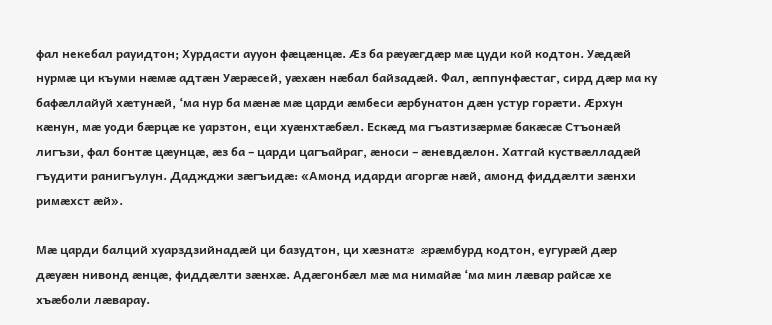фал некебал рауидтон; Хурдасти аууон фæцæнцæ. Æз ба рæуæгдæр мæ цуди кой кодтон. Уæдæй нурмæ ци къуми нæмæ адтæн Уæрæсей, уæхæн нæбал байзадæй. Фал, æппунфæстаг, сирд дæр ма ку бафæллайуй хæтунæй, ‘ма нур ба мæнæ мæ царди æмбеси æрбунатон дæн устур горæти. Æрхун кæнун, мæ уоди бæрцæ ке уарзтон, еци хуæнхтæбæл. Ескæд ма гъазтизæрмæ бакæсæ Стъонæй лигъзи, фал бонтæ цæунцæ, æз ба – царди цагъайраг, æноси – æневдæлон. Хатгай куствæлладæй гъудити ранигъулун. Даджджи зæгъидæ: «Амонд идарди агоргæ нæй, амонд фиддæлти зæнхи римæхст æй».

Мæ царди балций хуарздзийнадæй ци базудтон, ци хæзнатæ æрæмбурд кодтон, еугурæй дæр дæуæн нивонд æнцæ, фиддæлти зæнхæ. Адæгонбæл мæ ма нимайæ ‘ма мин лæвар райсæ хе хъæболи лæварау.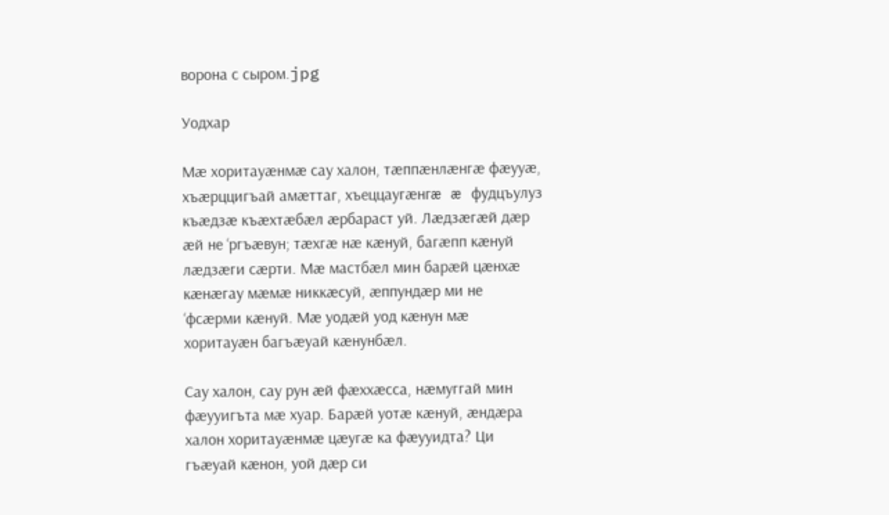ворона с сыром.jpg

Уодхар

Мæ хоритауæнмæ сау халон, тæппæнлæнгæ фæууæ, хъæрццигъай амæттаг, хъеццаугæнгæ æ фудцъулуз къæдзæ къæхтæбæл æрбараст уй. Лæдзæгæй дæр æй не ‘ргъæвун; тæхгæ нæ кæнуй, багæпп кæнуй лæдзæги сæрти. Мæ мастбæл мин барæй цæнхæ кæнæгау мæмæ никкæсуй, æппундæр ми не ‘фсæрми кæнуй. Мæ уодæй уод кæнун мæ хоритауæн багъæуай кæнунбæл.

Сау халон, сау рун æй фæххæсса, нæмуггай мин фæууигъта мæ хуар. Барæй уотæ кæнуй, æндæра халон хоритауæнмæ цæугæ ка фæууидта? Ци гъæуай кæнон, уой дæр си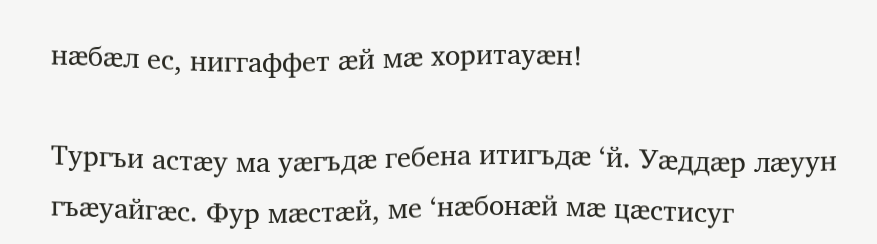нæбæл ес, ниггаффет æй мæ хоритауæн!

Тургъи астæу ма уæгъдæ гебена итигъдæ ‘й. Уæддæр лæуун гъæуайгæс. Фур мæстæй, ме ‘нæбонæй мæ цæстисуг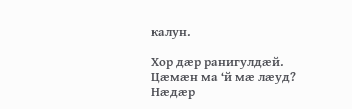калун.

Хор дæр ранигулдæй. Цæмæн ма ‘й мæ лæуд? Нæдæр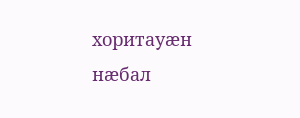хоритауæн нæбал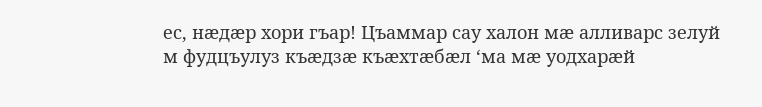ес, нæдæр хори гъар! Цъаммар сау халон мæ алливарс зелуй м фудцъулуз къæдзæ къæхтæбæл ‘ма мæ уодхарæй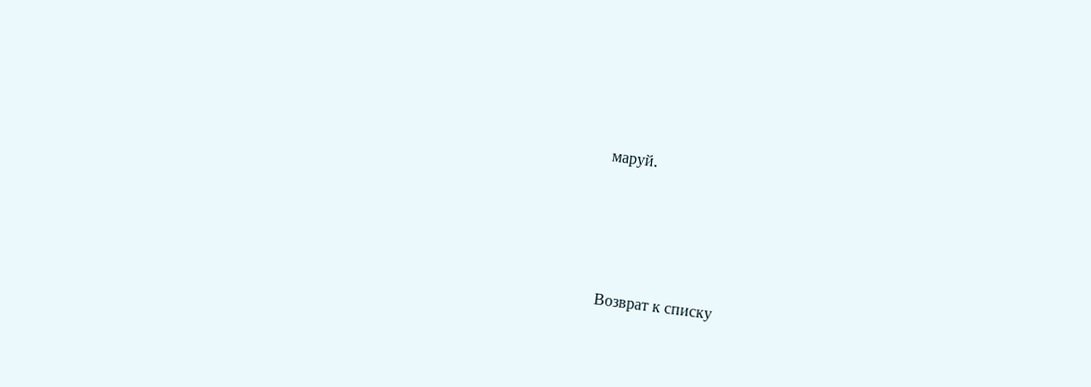маруй.





Возврат к списку